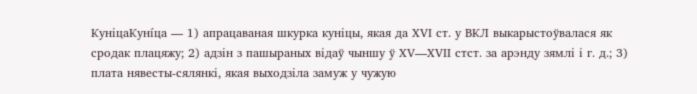КуніцаКуні́ца — 1) апрацаваная шкурка куніцы, якая да ХVІ ст. у ВКЛ выкарыстоўвалася як сродак плацяжу; 2) адзін з пашыраных відаў чыншу ў ХV—ХVІІ стст. за арэнду зямлі і г. д.; 3) плата нявесты-сялянкі, якая выходзіла замуж у чужую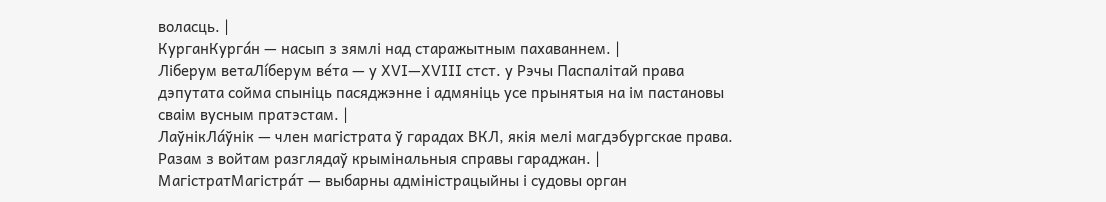воласць. |
КурганКурга́н — насып з зямлі над старажытным пахаваннем. |
Ліберум ветаЛі́берум ве́та — у ХVІ—ХVІІІ стст. у Рэчы Паспалітай права дэпутата сойма спыніць пасяджэнне і адмяніць усе прынятыя на ім пастановы сваім вусным пратэстам. |
ЛаўнікЛа́ўнік — член магістрата ў гарадах ВКЛ, якія мелі магдэбургскае права. Разам з войтам разглядаў крымінальныя справы гараджан. |
МагістратМагістра́т — выбарны адміністрацыйны і судовы орган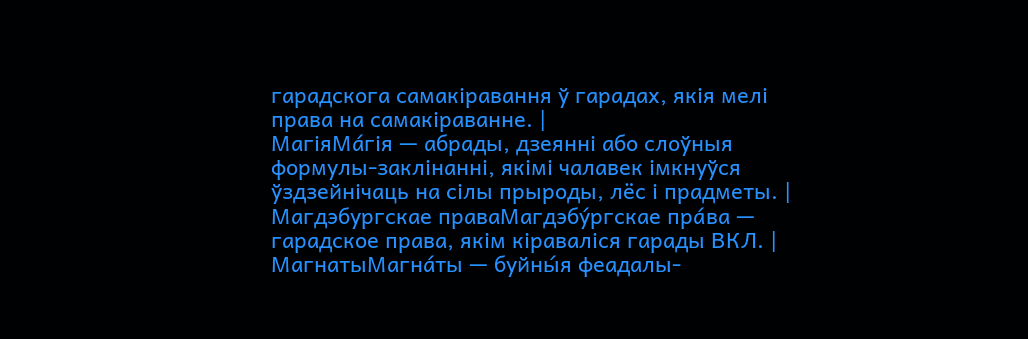гарадскога самакіравання ў гарадах, якія мелі права на самакіраванне. |
МагіяМа́гія — абрады, дзеянні або слоўныя формулы-заклінанні, якімі чалавек імкнуўся ўздзейнічаць на сілы прыроды, лёс і прадметы. |
Магдэбургскае праваМагдэбу́ргскае пра́ва — гарадское права, якім кіраваліся гарады ВКЛ. |
МагнатыМагна́ты — буйны́я феадалы-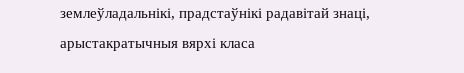землеўладальнікі, прадстаўнікі радавітай знаці, арыстакратычныя вярхі класа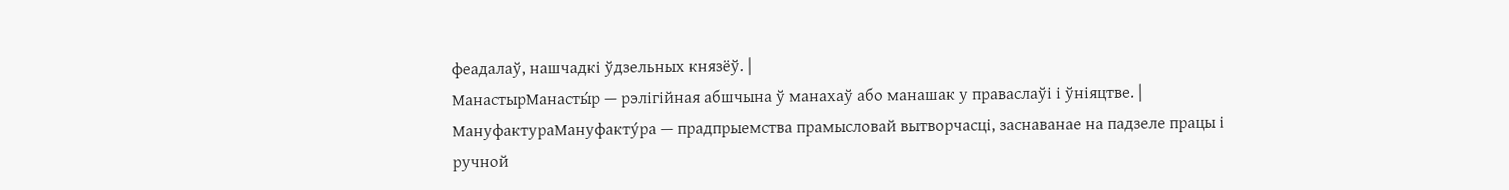феадалаў, нашчадкі ўдзельных князёў. |
МанастырМанасты́р — рэлігійная абшчына ў манахаў або манашак у праваслаўі і ўніяцтве. |
МануфактураМануфакту́ра — прадпрыемства прамысловай вытворчасці, заснаванае на падзеле працы і ручной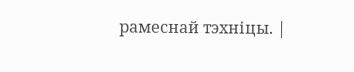рамеснай тэхніцы. |